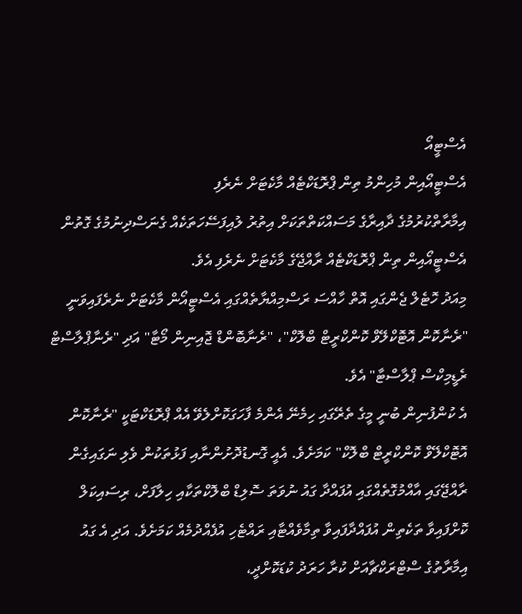އެސްޓީއޯ
އެސްޓީއޯއިން މުހިންމު ތިން ޕްރޮޑަކްޓެއް މާކެޓަށް ނެރެފި
އިމާރާތްކުރުމުގެ ދާއިރާގެ މަސައްކަތްތަކަށް އިތުރު ލުއިފަސޭހަތަކެއް ގެނަސްދިނުމުގެ ގޮތުން އެސްޓީއޯއިން ތިން ޕްރޮޑަކްޓެއް ރާއްޖޭގެ މާކެޓަށް ނެރެފި އެވެ.
މިއަދު ހޮޓެލް ޖެންގައި އޮތް ހާއްސަ ރަސްމިއްޔާތެއްގައި އެސްޓީއޯން މާކެޓަށް ނެރެފައިވަނީ "ރެނާކޮން އޮޓޮކްލޭވް ކޮންކްރީޓް ބްލޮކް"، "ރެނާބޮންޑް ޖޮއިނިން މޯޓާ" އަދި "ރެނާޕްލާސްޓް ރެޑީމިކްސް ޕްލާސްޓާ" އެވެ.
އެ ކުންފުނިން ބުނީ މީގެ ތެރޭގައި ހިމެނޭ އެންމެ ފާހަގަކޮށްލެވޭ އެއް ޕްރޮޑަކްޓަކީ "ރެނާކޮން އޮޓޮކްލޭވް ކޮންކްރީޓް ބްލޮކް" ކަމަށެވެ. އެއީ ގޮނޑުދޮށުންނާއި ފަޅުތަކުން ވެލި ނަގައިގެން ރާއްޖޭގައި އާއްމުގޮތެއްގައި އުފައްދާ ގައު ނުވަތަ ސޮލިޑް ބްލޮކްތަކާއި ހިލާފަށް، ރިސައިކަލް ކޮށްފައިވާ ތަކެތިން އުފައްދާފައިވާ ތިމާވެއްޓާއި ރައްޓެހި އުފެއްދުމެއް ކަމަށެވެ. އަދި އެ ގައު އިމާރާތުގެ ސްޓްރަކްޗާއަށް ކުރާ ހަރަދު ކުޑަކޮށްދީ،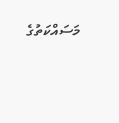މަސައްކަތުގެ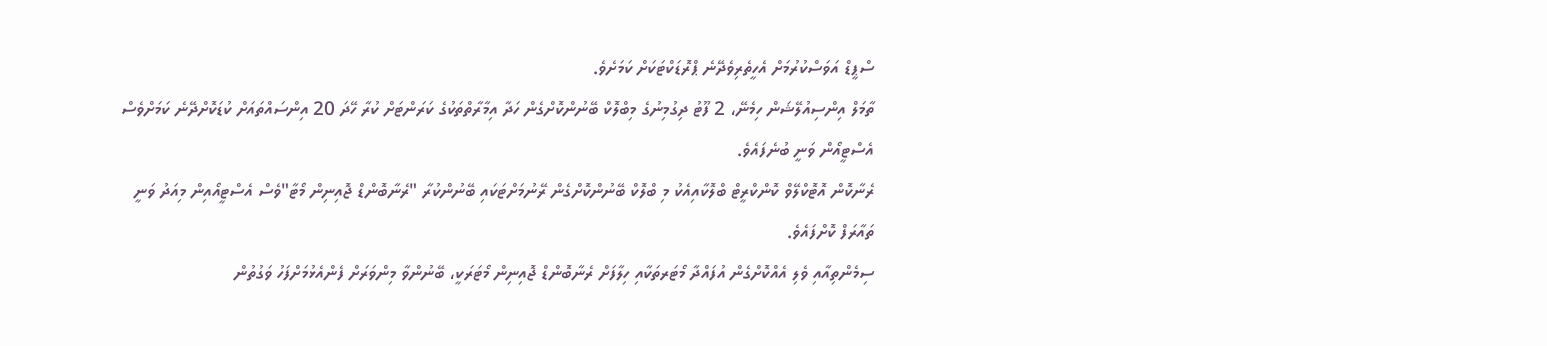ސްޕީޑް އަވަސްކުރުމަށް އެހީތެރިވެދޭނެ ޕްރޮޑަކްޓަކަށް ކަމަށެވެ.
ތާމަލް އިންސިއުލޭޝަން ހިމެނޭ، 2 ފޫޓު ދިގުމިނުގެ މިބްލޮކް ބޭނުންކޮށްގެން ހަދާ އިމާރާތްތަކުގެ ކަރަންޓަށް ކުރާ ހޭދަ 20 އިންސައްތައަށް ކުޑަކޮށްދޭނެ ކަމަށްވެސް އެސްޓީއޯން ވަނީ ބުނެފައެވެ.
ރެނާކޮން އޮޓޮކްލޭވް ކޮންކްރީޓް ބްލޮކާއިއެކު މި ބްލޮކް ބޭނުންކޮށްގެން ރޭނުމަށްޓަކައި ބޭނުންކުރާ "ރެނާބޮންޑް ޖޮއިނިން މޯޓާ"ވެސް އެސްޓީއޯއިން މިއަދު ވަނީ ތައާރަފް ކޮށްފައެވެ.
ސިމެންތިއާއި ވެލި އެއްކޮށްގެން އުފައްދާ މޯޓަރތަކާއި ހިލާފަށް ރެނާބޮންޑް ޖޮއިނިން މޯޓަރަކީ، ބޭނުންވާ މިންވަރަށް ފެންއެޅުމަށްފަހު ވަގުތުން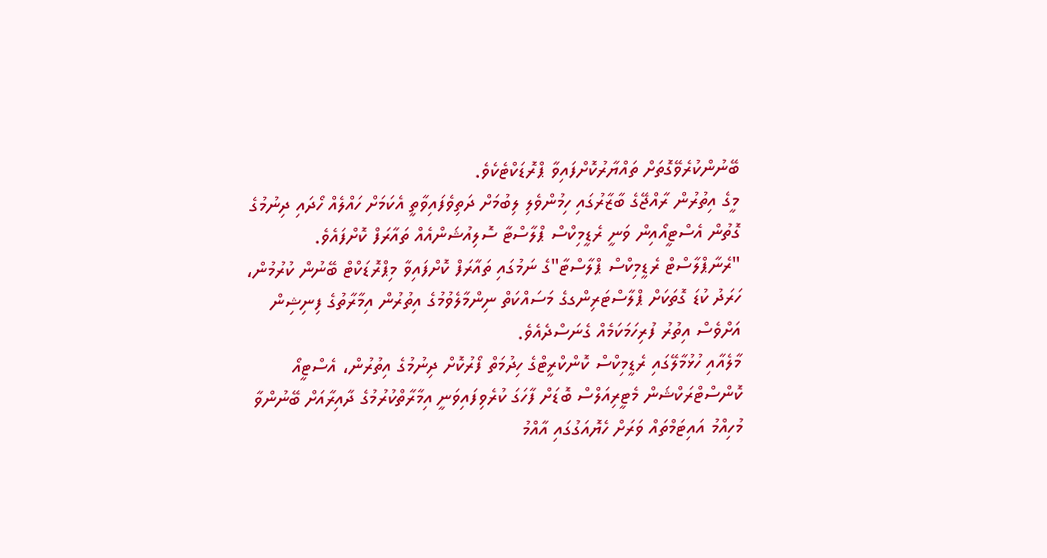ބޭނުންކުރެވޭގޮތަށް ތައްޔާރުކޮށްފައިވާ ޕްރޮޑަކްޓެކެވެ.
މީގެ އިތުރުން ރާއްޖޭގެ ބާޒާރުގައި ހިމުންވެލި ލިބުމަށް ދަތިވެފައިވާތީ އެކަމަށް ހައްލެއް ހޯދައި ދިނުމުގެ ގޮތުން އެސްޓީއޯއިން ވަނީ ރެޑީމިކްސް ޕްލާސްޓާ ސޮލިއުޝަންއެއް ތައާރަފް ކޮށްފައެވެ.
"ރެނާޕްލާސްޓް ރެޑީމިކްސް ޕްލާސްޓާ"ގެ ނަމުގައި ތައާރަފް ކޮށްފައިވާ މިޕްރޮޑަކްޓް ބޭނުން ކުރުމުން، ހަރަދު ކުޑަ ގޮތަކަށް ޕްލާސްޓަރިންގގެ މަސައްކަތް ނިންމާލެވުމުގެ އިތުރުން އިމާރާތުގެ ފިނިޝިން އަށްވެސް އިތުރު ފުރިހަމަކަމެއް ގެނަސްދެއެވެ.
މާލެއާއި ހުޅުމާލޭގައި ރެޑީމިކްސް ކޮންކްރީޓްގެ ހިދުމަތް ފޯރުކޮށް ދިނުމުގެ އިތުރުން، އެސްޓީއޯ ކޮންސްޓްރަކްޝަން މެޓީރިއަލްސް ބޮޑަށް ފާހަގަ ކުރެވިފައިވަނީ އިމާރާތްކުރުމުގެ ދާއިރާއަށް ބޭނުންވާ މުހިއްމު އައިޓަމްތައް ވަރަށް ހެޔޮއަގުގައި އާއްމު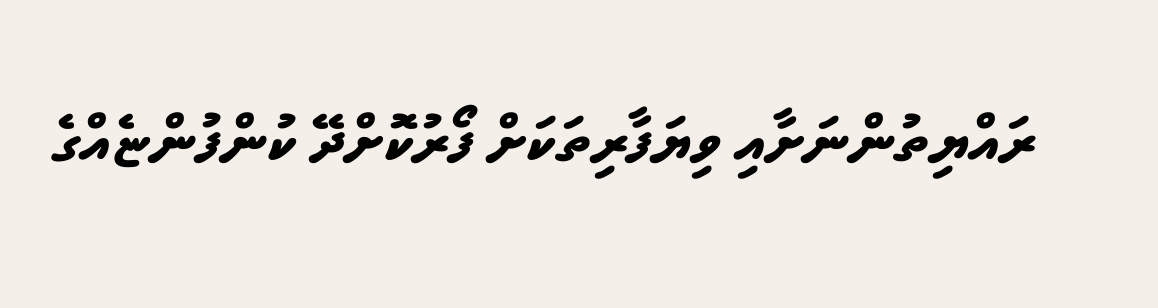ރައްޔިތުންނަށާއި ވިޔަފާރިތަކަށް ފޯރުކޮށްދޭ ކުންފުންޏެއްގެ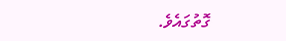ގޮތުގައެވެ.